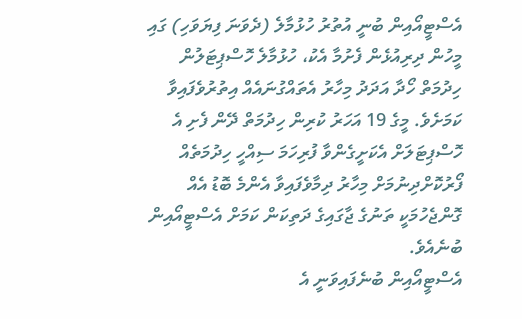އެސްޓީއޯއިން ބުނީ އުތުރު ހުޅުމާލެ (ދެވަނަ ފިޔަވަހި) ގައި މީހުން ދިރިއުޅެން ފެށުމާ އެކު، ހުޅުމާލެ ހޮސްޕިޓަލުން ހިދުމަތް ހޯދާ އަދަދު މިހާރު އެތައްގުނައެއް އިތުރުވެފައިވާ ކަމަށެވެ. މީގެ 19 އަހަރު ކުރިން ހިދުމަތް ދޭން ފެށި އެ ހޮސްޕިޓަލަށް އެކަށީގެންވާ ފުރިހަމަ ސިއްހީ ހިދުމަތެއް ފޯރުކޮށްދިނުމަށް މިހާރު ދިމާވެފައިވާ އެންމެ ބޮޑު އެއް ގޮންޖެހުމަކީ ތަނުގެ ޖާގައިގެ ދަތިކަން ކަމަށް އެސްޓީއޯއިން ބުނެއެވެ.
އެސްޓީއޯއިން ބުނެފައިވަނީ އެ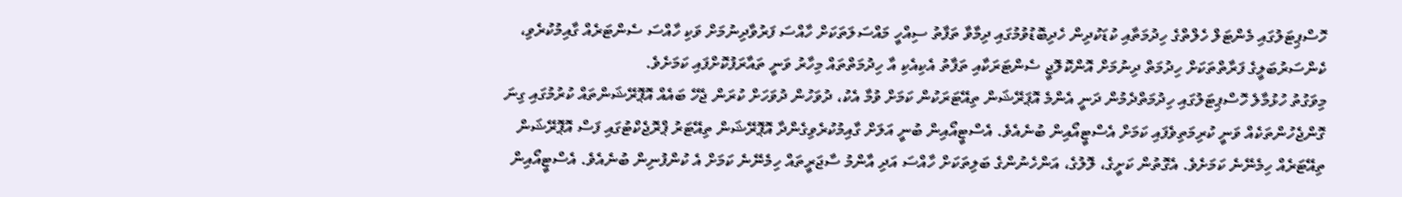ހޮސްޕިޓަލުގައި މެންޓަލް ހެލްތްގެ ހިދުމަތާއި ކުޑަކުދިން ހެދިބޮޑުވުމުގައި ދިމާވާ ތަފާތު ސިއްހީ މައްސަލަތަކަށް ހާއްސަ ފަރުވާދިނުމަށް ވަކި ހާއްސަ ސެންޓަރެއް ގާއިމުކުރެވި، ކެންސަރުބަލީގެ ފަރާތްތަކަށް ހިދުމަތް ދިނުމަށް އޮންކޮލޮޖީ ސެންޓަރަކާއި ތަފާތު އެކިއެކި އާ ހިދުމަތްތައް މިހާރު ވަނީ ތައާރަފުކޮށްފައި ކަމަށެވެ.
މިވަގުތު ހުޅުމާލެ ހޮސްޕިޓަލުގައި ހިދުމަތްދެމުން ދަނީ އެންމެ އޮޕަރޭޝަން ތިއޭޓަރަކުން ކަމަށް ވުމާ އެކު، ދުވަހުން ދުވަހަށް ކުރަން ޖެހޭ ބައެއް އޮޕޮރޭޝަންތައް ކުރުމުގައި ގިނަ ގޮންޖެހުންތަކެއް ވަނީ ކުރިމަތިވެފައި ކަމަށް އެސްޓީއޯއިން ބުނެއެވެ. އެސްޓީއޯއިން ބުނީ އަލަށް ގާއިމުކުރެވިގެންދާ އޮޕޮރޭޝަން ތިއޭޓަރު ޕްރޮޖެކްޓުގައި ފަސް އޮޕޮރޭޝަން ތިއޭޓަރެއް ހިމެނޭނެ ކަމަށެވެ. އެގޮތުން ކަށީގެ، ލޮލުގެ، އަންހެނުންގެ ބަލިތަކަށް ހާއްސަ އަދި އާންމު ސާޖަރީތައް ހިމެނޭނެ ކަމަށް އެ ކުންފުނިން ބުނެއެވެ. އެސްޓީއޯއިން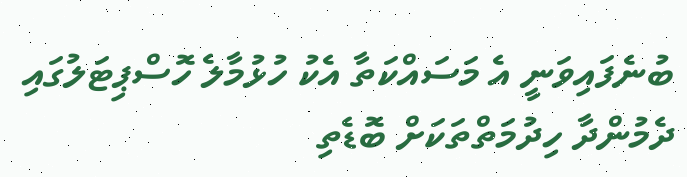ބުނެފައިވަނީ އެ މަސައްކަތާ އެކު ހުޅުމާލެ ހޮސްޕިޓަލުގައި ދެމުންދާ ހިދުމަތްތަކަށް ބޮޑެތި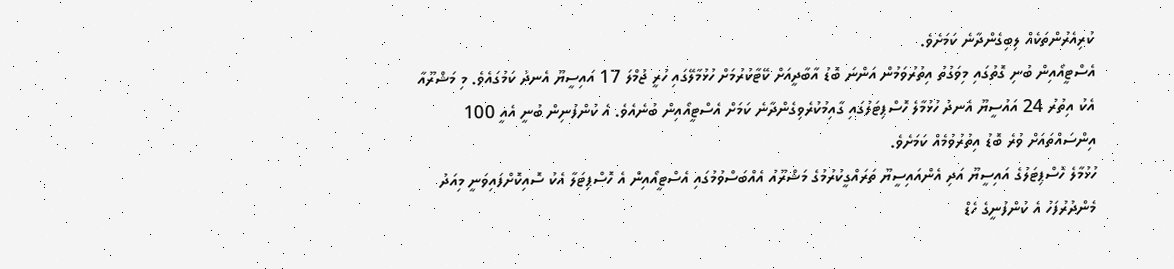ކުރިއެރުންތަކެއް ލިބިގެންދާނެ ކަމަށެވެ.
އެސްޓީއޯއިން ބުނި ގޮތުގައި މިވަގުތު އިތުރުވަމުން އަންނަ ބޮޑު އާބާދީއަށް ކޭޓާކުރުމަށް ހުޅުމާލޭގައި ހުރީ ޖުމްލަ 17 އައިސީޔޫ އެނދު ކަމުގައެވެ. މި މަޝްރޫއާ އެކު އިތުރު 24 އައުސީޔޫ އެނދު ހުޅުމާލެ ހޮސްޕިޓަލުގައި ގާއިމުކުރެވިގެންދާނެ ކަމަށް އެސްޓީއޯއިން ބުނެއެވެ. އެ ކުންފުނިން ބުނީ އެއީ 100 އިންސައްތައަށް ވުރެ ބޮޑު އިތުރުވުމެއް ކަމަށެވެ.
ހުޅުމާލެ ހޮސްޕިޓަލުގެ އައިސީޔޫ އަދި އެންއައިސީޔޫ ތަރައްގީކުރުމުގެ މަޝްރޫއު އެއްބަސްވުމުގައި އެސްޓީއޯއިން އެ ހޮސްޕިޓަލާ އެކު ސޮއިކޮށްފައިވަނީ މިއަދު މެންދުރުފަހު އެ ކުންފުނީގެ ހެޑް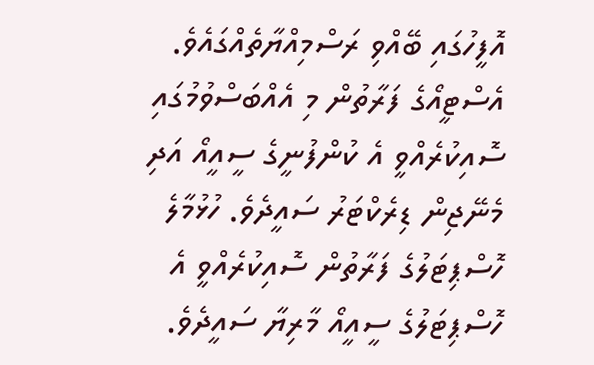އޮފީހުގައި ބޭއްވި ރަސްމިއްޔާތެއްގައެވެ. އެސްޓީއޯގެ ފަރާތުން މި އެއްބަސްވުމުގައި ސޮއިކުރެއްވީ އެ ކުންފުނީގެ ސީއީއޯ އަދި މެނޭޖިން ޑިރެކްޓަރު ސައީދެވެ. ހުޅުމާލެ ހޮސްޕިޓަލުގެ ފަރާތުން ސޮއިކުރެއްވީ އެ ހޮސްޕިޓަލުގެ ސީއީއޯ މާރިޔާ ސައީދެވެ.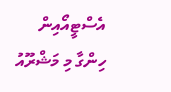އެސްޓީއޯއިން ހިންގާ މި މަޝްރޫއު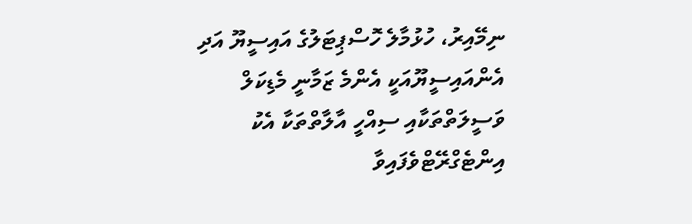ނިމޭއިރު، ހުޅުމާލެ ހޮސްޕިޓަލުގެ އައިސީޔޫ އަދި އެންއައިސީޔޫއަކީ އެންމެ ޒަމާނީ މެޑިކަލް ވަސީލަތްތަކާއި ސިއްހީ އާލާތްތަކާ އެކު އިންޓެގްރޭޓްވެފައިވާ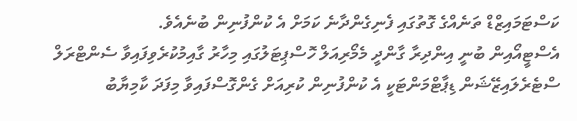ކަސްޓަމައިޒްޑް ތަނެއްގެ ގޮތުގައި ފެނިގެންދާނެ ކަމަށް އެ ކުންފުނިން ބުނެއެވެ.
އެސްޓީއޯއިން ބުނީ އިންދިރާ ގާންދީ މެމޯރިއަލް ހޮސްޕިޓަލުގައި މިހާރު ގާއިމުކުރެވިފައިވާ ސެންޓްރަލް ސްޓެރެލައިޒޭޝަން ޑިޕާޓްމަންޓަކީ އެ ކުންފުނިން ކުރިއަށް ގެންގޮސްފައިވާ މިފަދަ ކާމިޔާބު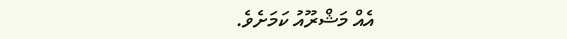އެއް މަޝްރޫއު ކަމަށެވެ.